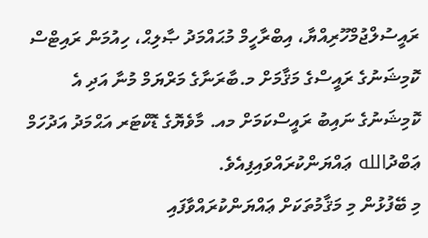ރައީސުލްޖުމްހޫރިއްޔާ، އިބްރާހީމް މުޙައްމަދު ޞާލިޙް، ހިއުމަން ރައިޓްސް ކޮމިޝަނުގެ ރައީސްގެ މަޤާމަށް މ.ބާރަނާގެ މަރްޔަމް މުނާ އަދި އެ ކޮމިޝަނުގެ ނައިބު ރައީސްކަމަށް މއ. މާވެޔޮގެ ޑޮކްޓަރ އަޙްމަދު އަދުހަމް ޢަބްދުالله ޢައްޔަންކުރައްވައިފިއެވެ.
މި ބޭފުޅުން މި މަޤާމުތަކަށް ޢައްޔަންކުރައްވާފައި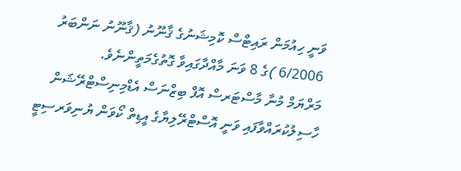ވަނީ ހިއުމަން ރައިޓްސް ކޮމިޝަނުގެ ޤާނޫނު (ޤާނޫނު ނަންބަރު 6/2006 )ގެ 8 ވަނަ މާއްދާގައިވާ ގޮތުގެމަތީންނެވެ.
މަރްޔަމް މުނާ މާސްޓަރސް އޮފް ބިޒްނަސް އެޑްމިނިސްޓްރޭޝަން ހާސިލުކުރައްވާފައި ވަނީ އޮސްޓްރޭލިޔާގެ އީޑިތް ކޯވަން ޔުނިވަރސިޓީ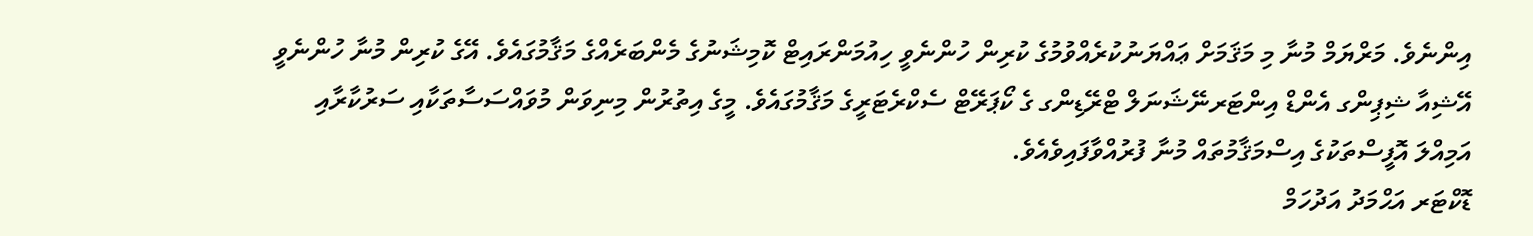އިންނެވެ. މަރްޔަމް މުނާ މި މަޤަމަށް ޢައްޔަނުކުރެއްވުމުގެ ކުރިން ހުންނެވީ ހިއުމަންރައިޓް ކޮމިޝަނުގެ މެންބަރެއްގެ މަޤާމުގައެވެ. އޭގެ ކުރިން މުނާ ހުންނެވީ އޭޝިއާ ޝިޕިންގ އެންޑް އިންޓަރނޭޝަނަލް ޓްރޭޑިންގ ގެ ކޯޕަރޭޓް ސެކްރެޓަރީގެ މަޤާމުގައެވެ. މީގެ އިތުރުން މިނިވަން މުވައްސަސާތަކާއި ސަރުކާރާއި އަމިއްލަ އޮފީސްތަކުގެ އިސްމަޤާމުތައް މުނާ ފުރުއްވާފައިވެއެވެ.
ޑޮކްޓަރ އަޙްމަދު އަދުހަމް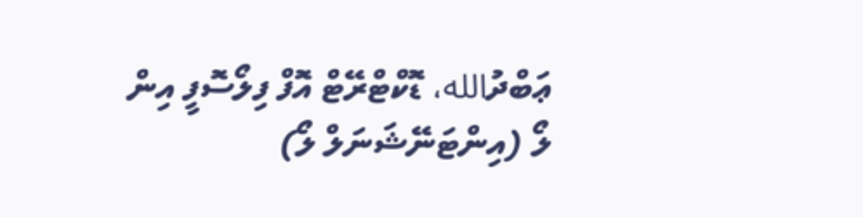ޢަބްދުالله، ޑޮކްޓްރޭޓް އޮފް ފިލޯސޮފީ އިން ލޯ (އިންޓަނޭޝަނަލް ލޯ)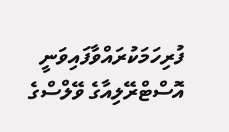ފުރިހަމަކުރައްވާފައިވަނީ އޮސްޓްރޭލިއާގެ ވޭލްސްގެ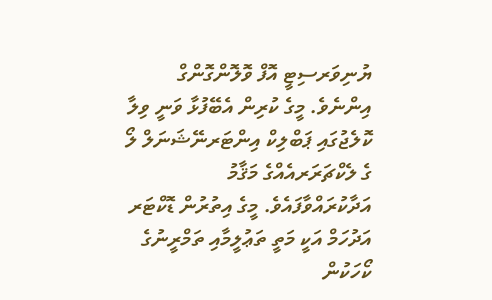ޔުނިވަރސިޓީ އޮފް ވޮލޮންގޮންގް އިންނެވެ. މީގެ ކުރިން އެބޭފުޅާ ވަނީ ވިލާ ކޮލެޖުގައި ޕަބްލިކް އިންޓަރނޭޝަނަލް ލޯ ގެ ލެކްޗަރަރއެއްގެ މަޤާމު އަދާކުރައްވާފައެވެ. މީގެ އިތުރުން ޑޮކްޓަރ އަދުހަމް އަކީ މަތީ ތަޢުލީމާއި ތަމްރީނުގެ ކޯހަކުން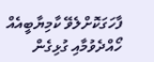ފާހަގަކޮށްލެވޭ ކާމިޔާބީއެއް ހޯއްދެވުމާއި ގުޅިގެން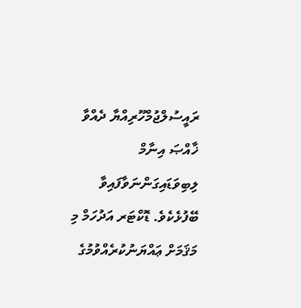ރައީސުލްޖުމްހޫރިއްޔާ ދެއްވާ ޚާއްޞަ އިނާމް ލިބިވަޑައިގަންނަވާފައިވާ ބޭފުޅެކެވެ. ޑޮކްޓަރ އަދުހަމް މި މަޤަމަށް ޢައްޔަނުކުރެއްވުމުގެ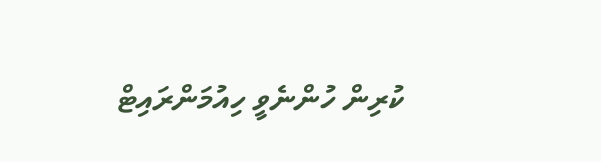ކުރިން ހުންނެވީ ހިއުމަންރައިޓް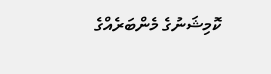ކޮމިޝަނުގެ މެންބަރެއްގެ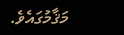މަޤާމުގައެވެ.